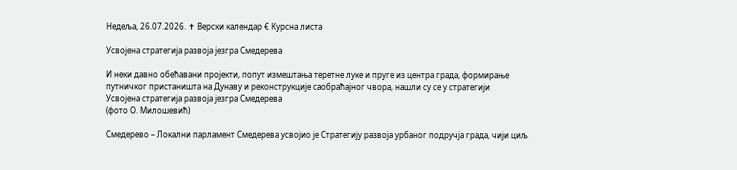Недеља, 26.07.2026. ✝ Верски календар € Курсна листа

Усвојена стратегија развоја језгра Смедерева

И неки давно обећавани пројекти, попут измештања теретне луке и пруге из центра града, формирање путничког пристаништа на Дунаву и реконструкције саобраћајног чвора, нашли су се у стратегији
Усвојена стратегија развоја језгра Смедерева
(фото О. Милошевић)

Смедерево – Локални парламент Смедерева усвојио је Стратегију развоја урбаног подручја града, чији циљ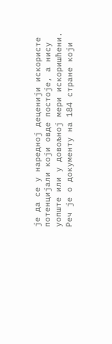је да се у наредној деценији искористе потенцијали који овде постоје, а нису уопште или у довољној мери искоришћени. Реч је о документу на 184 стране који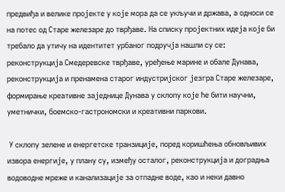предвиђа и велике пројекте у које мора да се укључи и држава, а односи се на потес од Старе железаре до тврђаве. На списку пројектних идеја које би требало да утичу на идентитет урбаног подручја нашли су се: реконструкција Смедеревске тврђаве, уређење марине и обале Дунава, реконструкција и пренамена старог индустријског језгра Старе железаре, формирање креативне заједнице Дунава у склопу које ће бити научни, уметнички, боемско-гастрономски и креативни паркови.

 У склопу зелене и енергетске транзиције, поред коришћења обновљивих извора енергије, у плану су, између осталог, реконструкција и доградња водоводне мреже и канализације за отпадне воде, као и неки давно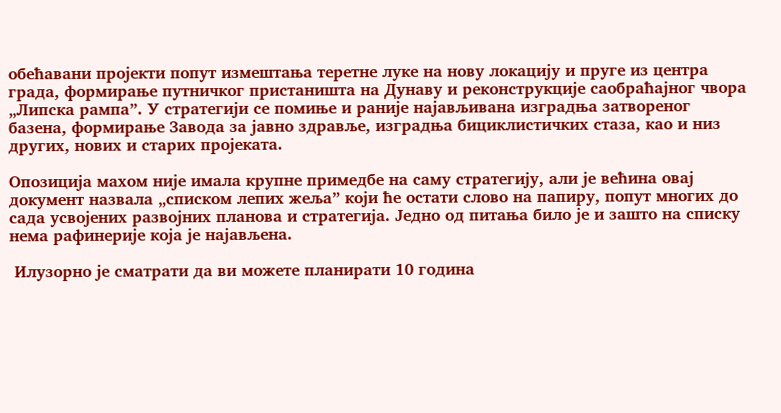обећавани пројекти попут измештања теретне луке на нову локацију и пруге из центра града, формирање путничког пристаништа на Дунаву и реконструкције саобраћајног чвора „Липска рампа”. У стратегији се помиње и раније најављивана изградња затвореног базена, формирање Завода за јавно здравље, изградња бициклистичких стаза, као и низ других, нових и старих пројеката.

Опозиција махом није имала крупне примедбе на саму стратегију, али је већина овај документ назвала „списком лепих жеља” који ће остати слово на папиру, попут многих до сада усвојених развојних планова и стратегија. Једно од питања било је и зашто на списку нема рафинерије која је најављена.

 Илузорно је сматрати да ви можете планирати 10 година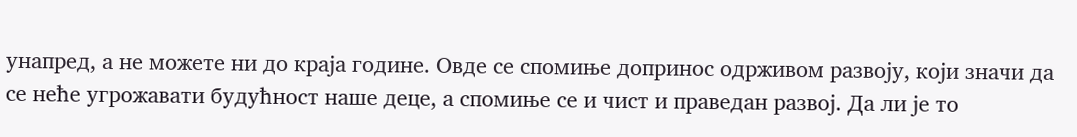унапред, а не можете ни до краја године. Овде се спомиње допринос одрживом развоју, који значи да се неће угрожавати будућност наше деце, а спомиње се и чист и праведан развој. Да ли је то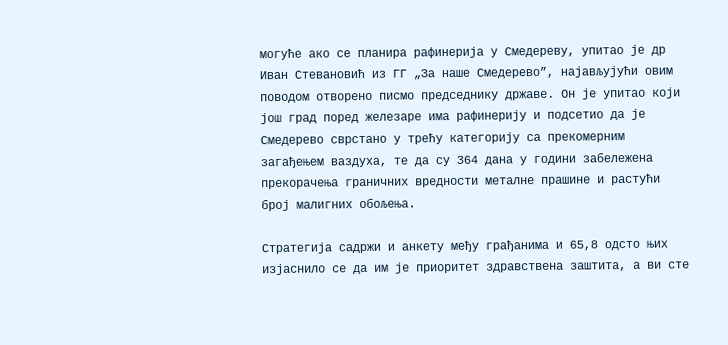могуће ако се планира рафинерија у Смедереву, упитао је др Иван Стевановић из ГГ „За наше Смедерево”, најављујући овим поводом отворено писмо председнику државе. Он је упитао који још град поред железаре има рафинерију и подсетио да је Смедерево сврстано у трећу категорију са прекомерним загађењем ваздуха, те да су 364 дана у години забележена прекорачења граничних вредности металне прашине и растући број малигних обољења.

Стратегија садржи и анкету међу грађанима и 65,8 одсто њих изјаснило се да им је приоритет здравствена заштита, а ви сте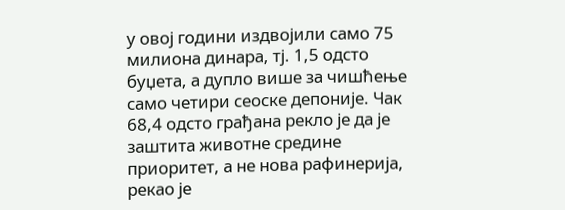у овој години издвојили само 75 милиона динара, тј. 1,5 одсто буџета, а дупло више за чишћење само четири сеоске депоније. Чак 68,4 одсто грађана рекло је да је заштита животне средине приоритет, а не нова рафинерија, рекао је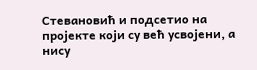Стевановић и подсетио на пројекте који су већ усвојени, а нису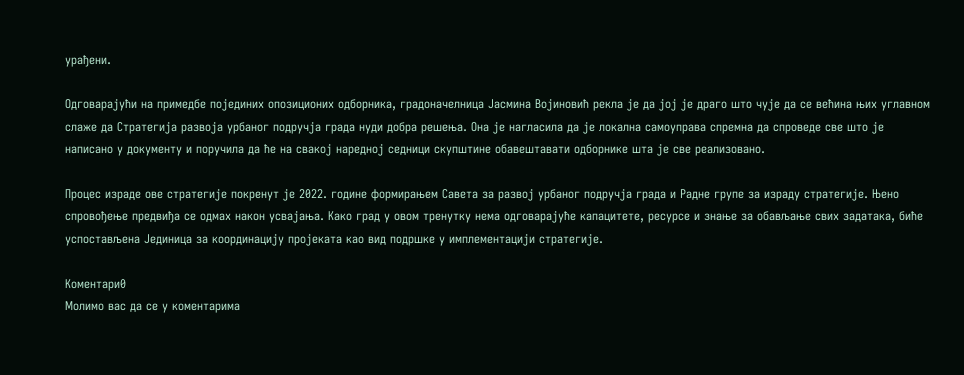урађени.

Одговарајући на примедбе појединих опозиционих одборника, градоначелница Јасмина Војиновић рекла је да јој је драго што чује да се већина њих углавном слаже да Стратегија развоја урбаног подручја града нуди добра решења. Она је нагласила да је локална самоуправа спремна да спроведе све што је написано у документу и поручила да ће на свакој наредној седници скупштине обавештавати одборнике шта је све реализовано.

Процес израде ове стратегије покренут је 2022. године формирањем Савета за развој урбаног подручја града и Радне групе за израду стратегије. Њено спровођење предвиђа се одмах након усвајања. Како град у овом тренутку нема одговарајуће капацитете, ресурсе и знање за обављање свих задатака, биће успостављена Јединица за координацију пројеката као вид подршке у имплементацији стратегије.

Коментари0
Молимо вас да се у коментарима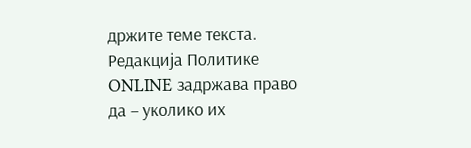држите теме текста. Редакција Политике ONLINE задржава право да – уколико их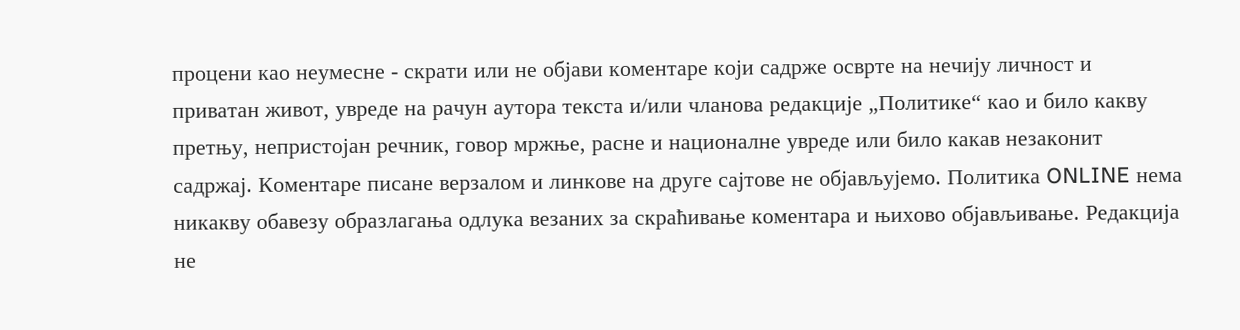процени као неумесне - скрати или не објави коментаре који садрже осврте на нечију личност и приватан живот, увреде на рачун аутора текста и/или чланова редакције „Политике“ као и било какву претњу, непристојан речник, говор мржње, расне и националне увреде или било какав незаконит садржај. Коментаре писане верзалом и линкове на друге сајтове не објављујемо. Политика ONLINE нема никакву обавезу образлагања одлука везаних за скраћивање коментара и њихово објављивање. Редакција не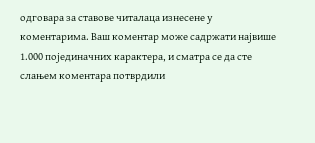одговара за ставове читалаца изнесене у коментарима. Ваш коментар може садржати највише 1.000 појединачних карактера, и сматра се да сте слањем коментара потврдили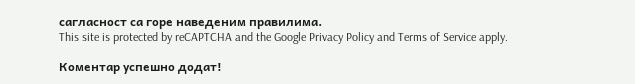сагласност са горе наведеним правилима.
This site is protected by reCAPTCHA and the Google Privacy Policy and Terms of Service apply.

Комeнтар успeшно додат!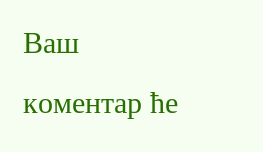Ваш комeнтар ћe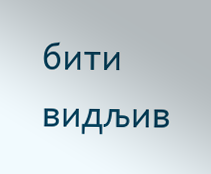бити видљив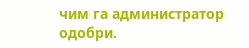чим га администратор одобри.